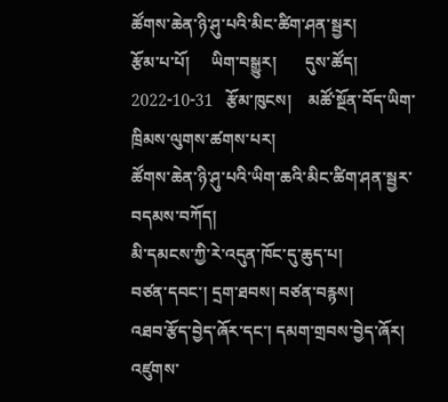ཚོགས་ཆེན་ཉི་ཤུ་པའི་མིང་ཚིག་ཤན་སྦྱར།
རྩོམ་པ་པོ།     ཡིག་བསྒྱུར།       དུས་ཚོད།   2022-10-31   རྩོམ་ཁུངས།    མཚོ་སྔོན་བོད་ཡིག་ཁྲིམས་ལུགས་ཚགས་པར།
ཚོགས་ཆེན་ཉི་ཤུ་པའི་ཡིག་ཆའི་མིང་ཚིག་ཤན་སྦྱར་བདམས་བཀོད།
མི་དམངས་ཀྱི་རེ་འདུན་ཁོང་དུ་ཆུད་པ།
བཙན་དབང་། དྲག་ཐབས། བཙན་བརྙས།
འཐབ་རྩོད་བྱེད་ཞོར་དང་། དམག་གྲབས་བྱེད་ཞོར། འཛུགས་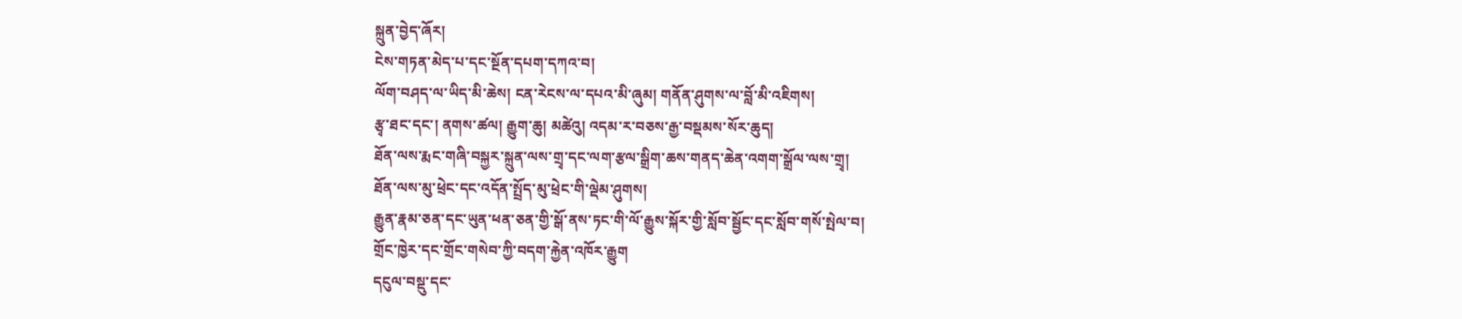སྐྲུན་བྱེད་ཞོར།
ངེས་གཏན་མེད་པ་དང་སྔོན་དཔག་དཀའ་བ།
ལོག་བཤད་ལ་ཡིད་མི་ཆེས། ངན་རེངས་ལ་དཔའ་མི་ཞུམ། གནོན་ཤུགས་ལ་བློ་མི་འཇིགས།
རྩྭ་ཐང་དང་། ནགས་ཚལ། རྒྱུག་ཆུ། མཚེའུ། འདམ་ར་བཅས་རྒྱ་བསྡམས་སོར་ཆུད།
ཐོན་ལས་རྨང་གཞི་བསྐྱར་སྐྲུན་ལས་གྲྭ་དང་ལག་རྩལ་སྒྲིག་ཆས་གནད་ཆེན་འགག་སྒྲོལ་ལས་གྲྭ།
ཐོན་ལས་མུ་ཕྲེང་དང་འདོན་སྤྲོད་མུ་ཕྲེང་གི་ལྡེམ་ཤུགས།
རྒྱུན་རྣམ་ཅན་དང་ཡུན་ཕན་ཅན་གྱི་སྒོ་ནས་ཏང་གི་ལོ་རྒྱུས་སྐོར་གྱི་སློབ་སྦྱོང་དང་སློབ་གསོ་སྤེལ་བ།
གྲོང་ཁྱེར་དང་གྲོང་གསེབ་ཀྱི་བདག་རྐྱེན་འཁོར་རྒྱུག
དངུལ་བསྡུ་དང་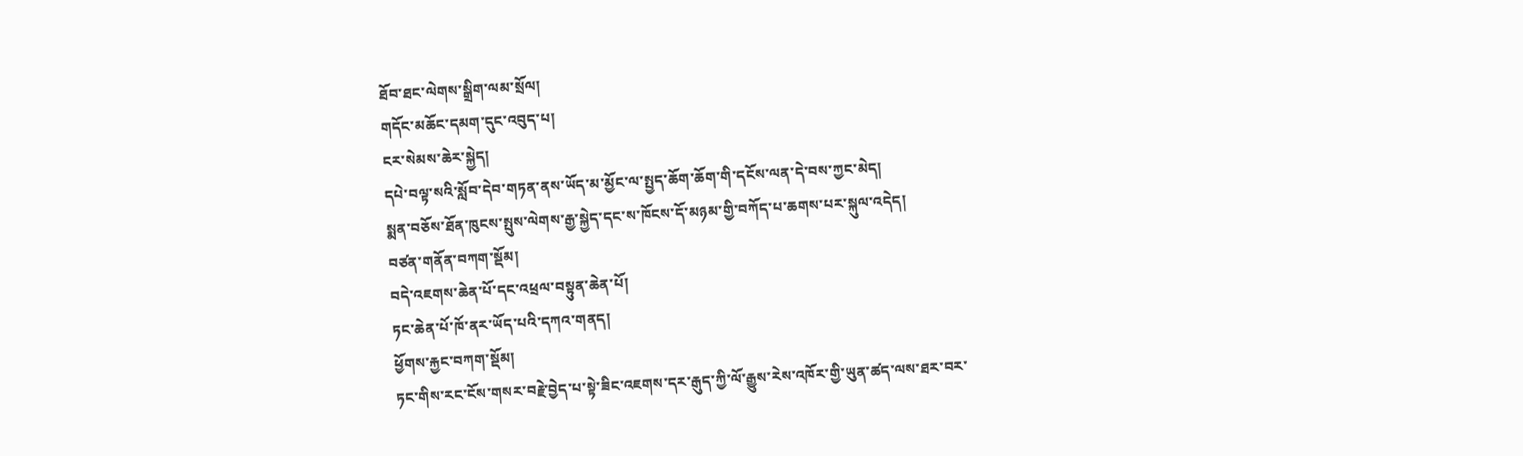ཐོབ་ཐང་ལེགས་སྒྲིག་ལམ་སྲོལ།
གདོང་མཆོང་དམག་དུང་འབུད་པ།
ངར་སེམས་ཆེར་སྐྱེད།
དཔེ་བལྟ་སའི་སློབ་དེབ་གཏན་ནས་ཡོད་མ་མྱོང་ལ་སྤྱད་ཆོག་ཆོག་གི་དངོས་ལན་དེ་བས་ཀྱང་མེད།
སྨན་བཅོས་ཐོན་ཁུངས་སྤུས་ལེགས་རྒྱ་སྐྱེད་དང་ས་ཁོངས་དོ་མཉམ་གྱི་བཀོད་པ་ཆགས་པར་སྐུལ་འདེད།
བཙན་གནོན་བཀག་སྡོམ།
བདེ་འཇགས་ཆེན་པོ་དང་འཕྲལ་བསྟུན་ཆེན་པོ།
ཏང་ཆེན་པོ་ཁོ་ནར་ཡོད་པའི་དཀའ་གནད།
ཕྱོགས་རྐྱང་བཀག་སྡོམ།
ཏང་གིས་རང་ངོས་གསར་བརྗེ་བྱེད་པ་སྟེ་ཟིང་འཇགས་དར་རྒུད་ཀྱི་ལོ་རྒྱུས་རེས་འཁོར་གྱི་ཡུན་ཚད་ལས་ཐར་བར་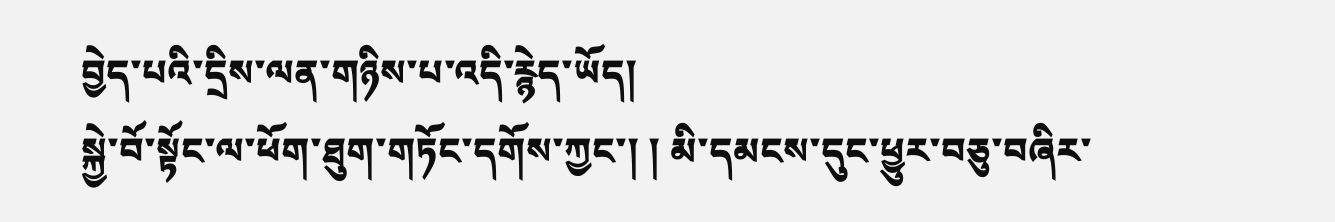བྱེད་པའི་དྲིས་ལན་གཉིས་པ་འདི་རྙེད་ཡོད།
སྐྱེ་བོ་སྟོང་ལ་ཕོག་ཐུག་གཏོང་དགོས་ཀྱང་། ། མི་དམངས་དུང་ཕྱུར་བཅུ་བཞིར་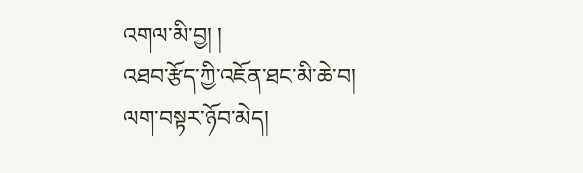འགལ་མི་བྱ། །
འཐབ་རྩོད་ཀྱི་འཇོན་ཐང་མི་ཆེ་བ།
ལག་བསྟར་ཉོབ་མེད།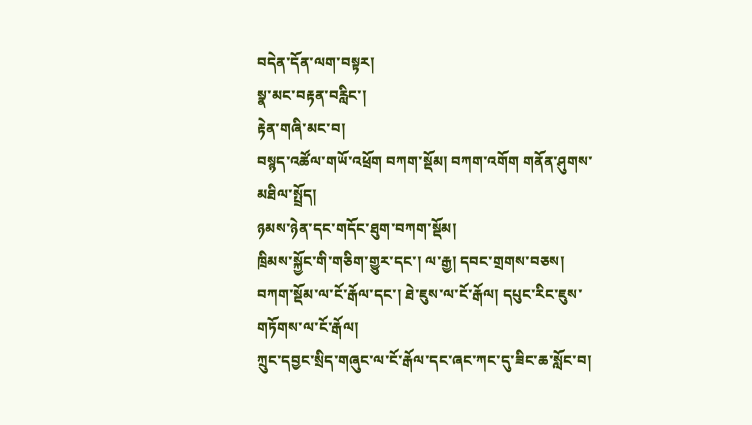བདེན་དོན་ལག་བསྟར།
སྣ་མང་བརྟན་བརླིང་།
རྟེན་གཞི་མང་བ།
བསྙད་འཚོལ་གཡོ་འཕྲོག བཀག་སྡོམ། བཀག་འགོག གནོན་ཤུགས་མཐིལ་སྤྲོད།
ཉམས་ཉེན་དང་གདོང་ཐུག་བཀག་སྡོམ།
ཁྲིམས་སྐྱོང་གི་གཅིག་གྱུར་དང་། ལ་རྒྱ། དབང་གྲགས་བཅས།
བཀག་སྡོམ་ལ་ངོ་རྒོལ་དང་། ཐེ་ཇུས་ལ་ངོ་རྒོལ། དཔུང་རིང་ཇུས་གཏོགས་ལ་ངོ་རྒོལ།
ཀྲུང་དབྱང་སྲིད་གཞུང་ལ་ངོ་རྒོལ་དང་ཞང་ཀང་དུ་ཟིང་ཆ་སློང་བ།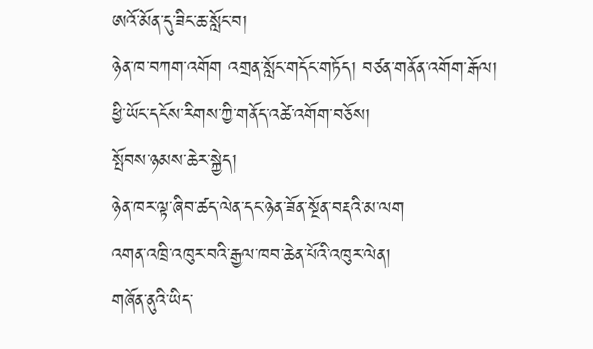ཨའོ་མོན་དུ་ཟིང་ཆ་སློང་བ།
ཉེན་ཁ་བཀག་འགོག འགྲན་སློང་གདོང་གཏོད། བཙན་གནོན་འགོག་རྒོལ།
ཕྱི་ཡོང་དངོས་རིགས་ཀྱི་གནོད་འཚེ་འགོག་བཅོས།
སྤོབས་ཉམས་ཆེར་སྐྱེད།
ཉེན་ཁར་ལྟ་ཞིབ་ཚད་ལེན་དང་ཉེན་ཟོན་སྔོན་བརྡའི་མ་ལག
འགན་འཁྲི་འཁུར་བའི་རྒྱལ་ཁབ་ཆེན་པོའི་འཁུར་ལེན།
གཞོན་ནུའི་ཡིད་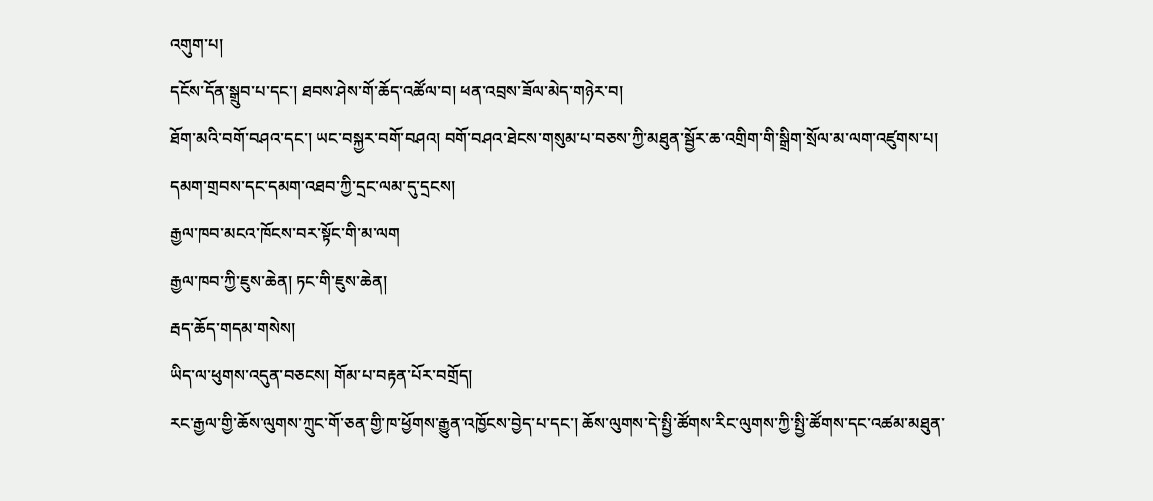འགུག་པ།
དངོས་དོན་སྒྲུབ་པ་དང་། ཐབས་ཤེས་གོ་ཆོད་འཚོལ་བ། ཕན་འབྲས་ཟོལ་མེད་གཉེར་བ།
ཐོག་མའི་བགོ་བཤའ་དང་། ཡང་བསྐྱར་བགོ་བཤའ། བགོ་བཤའ་ཐེངས་གསུམ་པ་བཅས་ཀྱི་མཐུན་སྦྱོར་ཆ་འགྲིག་གི་སྒྲིག་སྲོལ་མ་ལག་འཛུགས་པ།
དམག་གྲབས་དང་དམག་འཐབ་ཀྱི་དྲང་ལམ་དུ་དྲངས།
རྒྱལ་ཁབ་མངའ་ཁོངས་བར་སྟོང་གི་མ་ལག
རྒྱལ་ཁབ་ཀྱི་ཇུས་ཆེན། ཏང་གི་ཇུས་ཆེན།
རྦད་ཆོད་གདམ་གསེས།
ཡིད་ལ་ཕུགས་འདུན་བཅངས། གོམ་པ་བརྟན་པོར་བགྲོད།
རང་རྒྱལ་གྱི་ཆོས་ལུགས་ཀྲུང་གོ་ཅན་གྱི་ཁ་ཕྱོགས་རྒྱུན་འཁྱོངས་བྱེད་པ་དང་། ཆོས་ལུགས་དེ་སྤྱི་ཚོགས་རིང་ལུགས་ཀྱི་སྤྱི་ཚོགས་དང་འཚམ་མཐུན་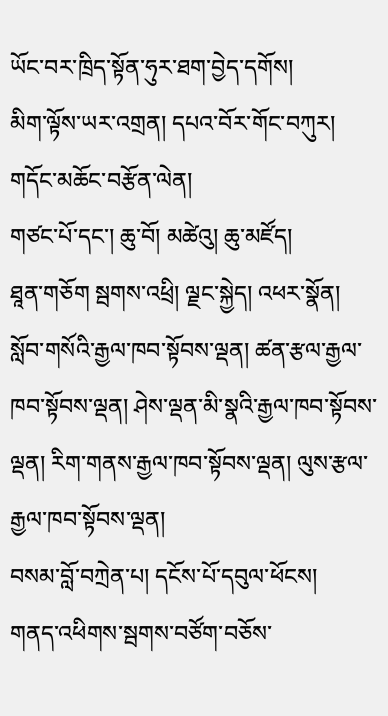ཡོང་བར་ཁྲིད་སྟོན་ཧུར་ཐག་བྱེད་དགོས།
མིག་ལྟོས་ཡར་འགྲན། དཔའ་བོར་གོང་བཀུར། གདོང་མཆོང་བརྩོན་ལེན།
གཙང་པོ་དང་། ཆུ་བོ། མཚེའུ། ཆུ་མཛོད།
ཐཱན་གཅོག སྦགས་འཕྲི། ལྗང་སྐྱེད། འཕར་སྣོན།
སློབ་གསོའི་རྒྱལ་ཁབ་སྟོབས་ལྡན། ཚན་རྩལ་རྒྱལ་ཁབ་སྟོབས་ལྡན། ཤེས་ལྡན་མི་སྣའི་རྒྱལ་ཁབ་སྟོབས་ལྡན། རིག་གནས་རྒྱལ་ཁབ་སྟོབས་ལྡན། ལུས་རྩལ་རྒྱལ་ཁབ་སྟོབས་ལྡན།
བསམ་བློ་བཀྲེན་པ། དངོས་པོ་དབུལ་ཕོངས།
གནད་འཕིགས་སྦགས་བཙོག་བཅོས་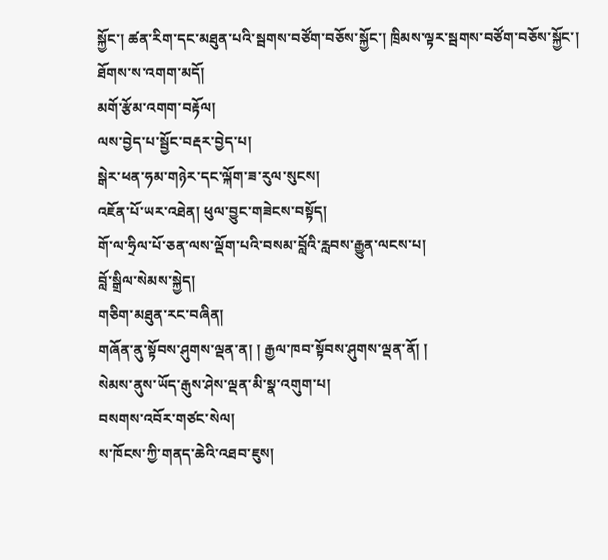སྐྱོང་། ཚན་རིག་དང་མཐུན་པའི་སྦགས་བཙོག་བཅོས་སྐྱོང་། ཁྲིམས་ལྟར་སྦགས་བཙོག་བཅོས་སྐྱོང་།
ཐོགས་ས་འགག་མདོ།
མགོ་རྩོམ་འགག་བརྟོལ།
ལས་བྱེད་པ་སྦྱོང་བརྡར་བྱེད་པ།
སྒེར་ཕན་ཧམ་གཉེར་དང་ལྐོག་ཟ་རུལ་སུངས།
འཇོན་པོ་ཡར་འཐེན། ཕུལ་བྱུང་གཟེངས་བསྟོད།
གོ་ལ་ཧྲིལ་པོ་ཅན་ལས་ལྡོག་པའི་བསམ་བློའི་རླབས་རྒྱུན་ལངས་པ།
བློ་སྒྲིལ་སེམས་སྐྱེད།
གཅིག་མཐུན་རང་བཞིན།
གཞོན་ནུ་སྟོབས་ཤུགས་ལྡན་ན། ། རྒྱལ་ཁབ་སྟོབས་ཤུགས་ལྡན་ནོ། །
སེམས་ནུས་ཡོད་རྒུས་ཤེས་ལྡན་མི་སྣ་འགུག་པ།
བསགས་འབོར་གཙང་སེལ།
ས་ཁོངས་ཀྱི་གནད་ཆེའི་འཐབ་ཇུས།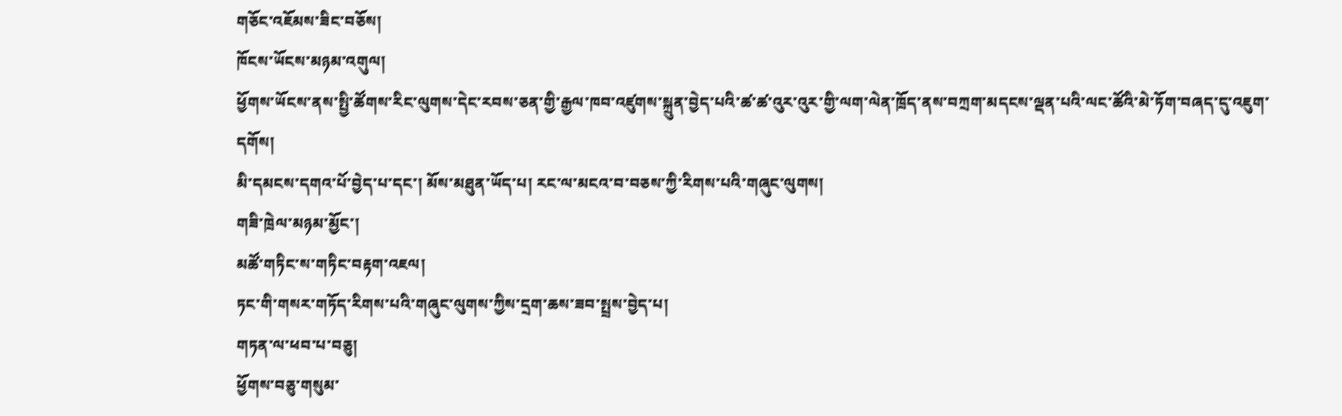གཅོང་འཇོམས་ཟིང་བཅོས།
ཁོངས་ཡོངས་མཉམ་འགུལ།
ཕྱོགས་ཡོངས་ནས་སྤྱི་ཚོགས་རིང་ལུགས་དེང་རབས་ཅན་གྱི་རྒྱལ་ཁབ་འཛུགས་སྐྲུན་བྱེད་པའི་ཚ་ཚ་འུར་འུར་གྱི་ལག་ལེན་ཁྲོད་ནས་བཀྲག་མདངས་ལྡན་པའི་ལང་ཚོའི་མེ་ཏོག་བཞད་དུ་འཇུག་དགོས།
མི་དམངས་དགའ་པོ་བྱེད་པ་དང་། མོས་མཐུན་ཡོད་པ། རང་ལ་མངའ་བ་བཅས་ཀྱི་རིགས་པའི་གཞུང་ལུགས།
གཟི་ཁྲེལ་མཉམ་མྱོང་།
མཚོ་གཏིང་ས་གཏིང་བརྟག་འཇལ།
ཏང་གི་གསར་གཏོད་རིགས་པའི་གཞུང་ལུགས་ཀྱིས་དྲག་ཆས་ཟབ་སྤྲས་བྱེད་པ།
གཏན་ལ་ཕབ་པ་བཅུ།
ཕྱོགས་བཅུ་གསུམ་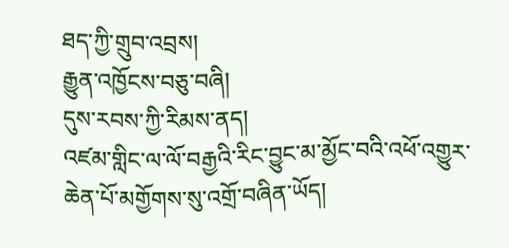ཐད་ཀྱི་གྲུབ་འབྲས།
རྒྱུན་འཁྱོངས་བཅུ་བཞི།
དུས་རབས་ཀྱི་རིམས་ནད།
འཛམ་གླིང་ལ་ལོ་བརྒྱའི་རིང་བྱུང་མ་མྱོང་བའི་འཕོ་འགྱུར་ཆེན་པོ་མགྱོགས་སུ་འགྲོ་བཞིན་ཡོད།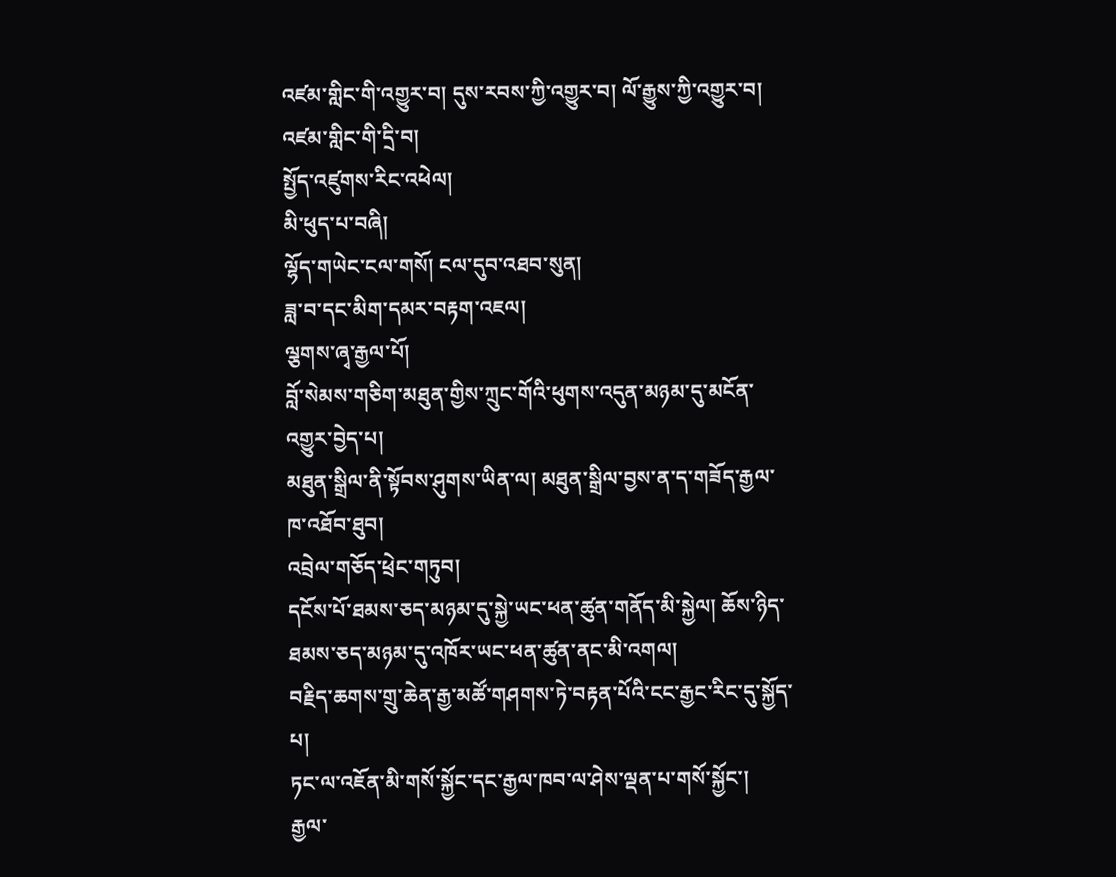འཛམ་གླིང་གི་འགྱུར་བ། དུས་རབས་ཀྱི་འགྱུར་བ། ལོ་རྒྱུས་ཀྱི་འགྱུར་བ།
འཛམ་གླིང་གི་དྲི་བ།
སྤྱོད་འཛུགས་རིང་འཕེལ།
མི་ཕུད་པ་བཞི།
ལྷོད་གཡེང་ངལ་གསོ། ངལ་དུབ་འཐབ་སུན།
ཟླ་བ་དང་མིག་དམར་བརྟག་འཇལ།
ལྕགས་ཞྭ་རྒྱལ་པོ།
བློ་སེམས་གཅིག་མཐུན་གྱིས་ཀྲུང་གོའི་ཕུགས་འདུན་མཉམ་དུ་མངོན་འགྱུར་བྱེད་པ།
མཐུན་སྒྲིལ་ནི་སྟོབས་ཤུགས་ཡིན་ལ། མཐུན་སྒྲིལ་བྱས་ན་ད་གཟོད་རྒྱལ་ཁ་འཐོབ་ཐུབ།
འབྲེལ་གཅོད་ཕྲེང་གཏུབ།
དངོས་པོ་ཐམས་ཅད་མཉམ་དུ་སྐྱེ་ཡང་ཕན་ཚུན་གནོད་མི་སྐྱེལ། ཆོས་ཉིད་ཐམས་ཅད་མཉམ་དུ་འཁོར་ཡང་ཕན་ཚུན་ནང་མི་འགལ།
བརྗིད་ཆགས་གྲུ་ཆེན་རྒྱ་མཚོ་གཤགས་ཏེ་བརྟན་པོའི་ངང་རྒྱང་རིང་དུ་སྐྱོད་པ།
ཏང་ལ་འཇོན་མི་གསོ་སྐྱོང་དང་རྒྱལ་ཁབ་ལ་ཤེས་ལྡན་པ་གསོ་སྐྱོང་།
རྒྱལ་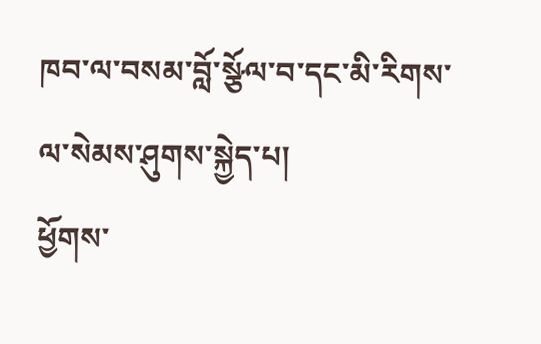ཁབ་ལ་བསམ་བློ་སྩོལ་བ་དང་མི་རིགས་ལ་སེམས་ཤུགས་སྐྱེད་པ།
ཕྱོགས་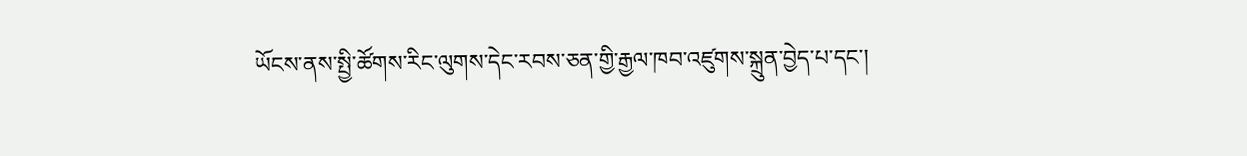ཡོངས་ནས་སྤྱི་ཚོགས་རིང་ལུགས་དེང་རབས་ཅན་གྱི་རྒྱལ་ཁབ་འཛུགས་སྐྲུན་བྱེད་པ་དང་།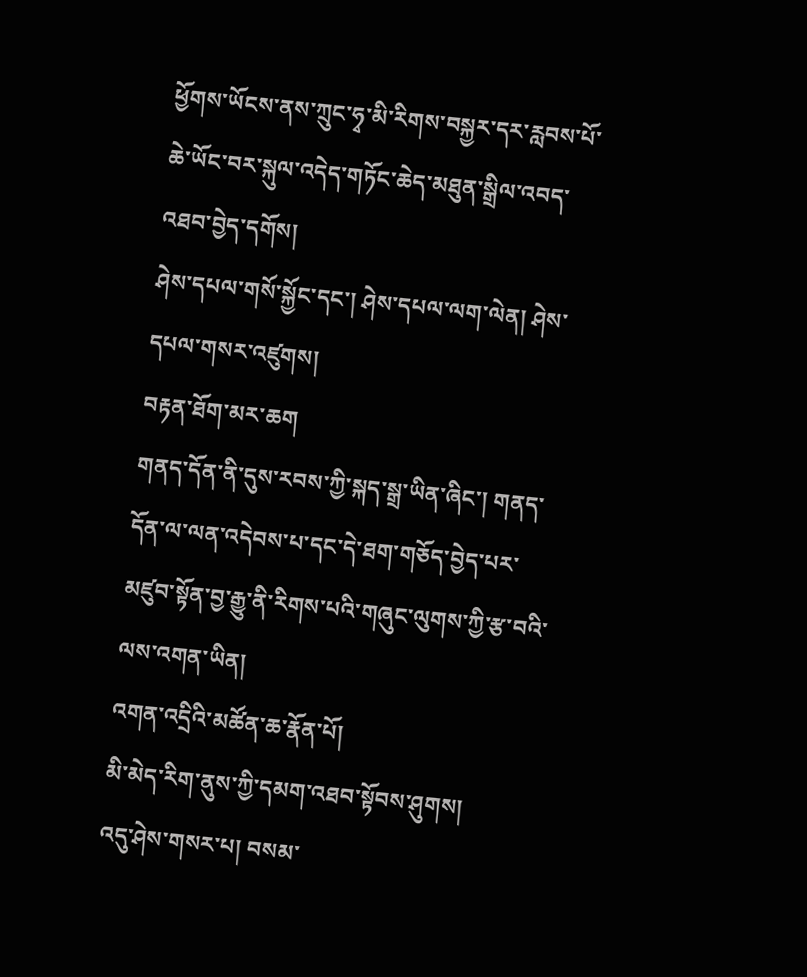ཕྱོགས་ཡོངས་ནས་ཀྲུང་ཧྭ་མི་རིགས་བསྐྱར་དར་རླབས་པོ་ཆེ་ཡོང་བར་སྐུལ་འདེད་གཏོང་ཆེད་མཐུན་སྒྲིལ་འབད་འཐབ་བྱེད་དགོས།
ཤེས་དཔལ་གསོ་སྐྱོང་དང་། ཤེས་དཔལ་ལག་ལེན། ཤེས་དཔལ་གསར་འཛུགས།
བརྟན་ཐོག་མར་ཆག
གནད་དོན་ནི་དུས་རབས་ཀྱི་སྐད་སྒྲ་ཡིན་ཞིང་། གནད་དོན་ལ་ལན་འདེབས་པ་དང་དེ་ཐག་གཅོད་བྱེད་པར་མཛུབ་སྟོན་བྱ་རྒྱུ་ནི་རིགས་པའི་གཞུང་ལུགས་ཀྱི་རྩ་བའི་ལས་འགན་ཡིན།
འགན་འདྲིའི་མཚོན་ཆ་རྣོན་པོ།
མི་མེད་རིག་ནུས་ཀྱི་དམག་འཐབ་སྟོབས་ཤུགས།
འདུ་ཤེས་གསར་པ། བསམ་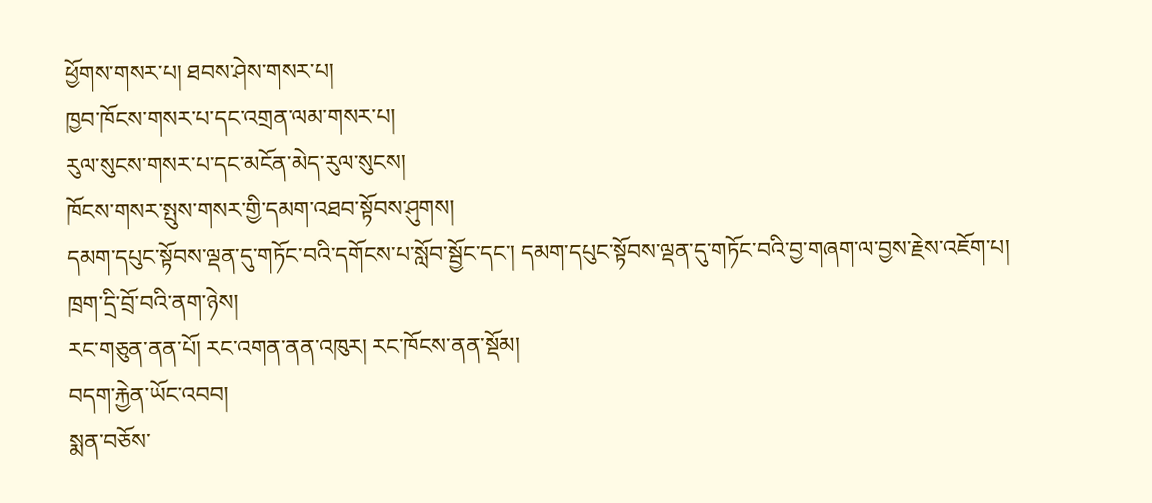ཕྱོགས་གསར་པ། ཐབས་ཤེས་གསར་པ།
ཁྱབ་ཁོངས་གསར་པ་དང་འགྲན་ལམ་གསར་པ།
རུལ་སུངས་གསར་པ་དང་མངོན་མེད་རུལ་སུངས།
ཁོངས་གསར་སྤུས་གསར་གྱི་དམག་འཐབ་སྟོབས་ཤུགས།
དམག་དཔུང་སྟོབས་ལྡན་དུ་གཏོང་བའི་དགོངས་པ་སློབ་སྦྱོང་དང་། དམག་དཔུང་སྟོབས་ལྡན་དུ་གཏོང་བའི་བྱ་གཞག་ལ་བྱས་རྗེས་འཇོག་པ།
ཁྲག་དྲི་བྲོ་བའི་ནག་ཉེས།
རང་གཅུན་ནན་པོ། རང་འགན་ནན་འཁུར། རང་ཁོངས་ནན་སྡོམ།
བདག་རྐྱེན་ཡོང་འབབ།
སྨན་བཅོས་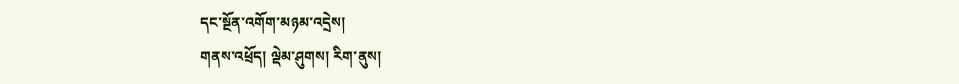དང་སྔོན་འགོག་མཉམ་འདྲེས།
གནས་འཕྲོད། ལྡེམ་ཤུགས། རིག་ནུས།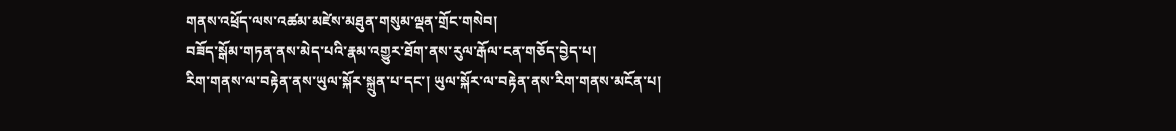གནས་འཕྲོད་ལས་འཚམ་མཛེས་མཐུན་གསུམ་ལྡན་གྲོང་གསེབ།
བཟོད་སྒོམ་གཏན་ནས་མེད་པའི་རྣམ་འགྱུར་ཐོག་ནས་རུལ་རྒོལ་ངན་གཅོད་བྱེད་པ།
རིག་གནས་ལ་བརྟེན་ནས་ཡུལ་སྐོར་སྐྲུན་པ་དང་། ཡུལ་སྐོར་ལ་བརྟེན་ནས་རིག་གནས་མངོན་པ།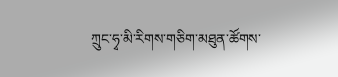ཀྲུང་ཧྭ་མི་རིགས་གཅིག་མཐུན་ཚོགས་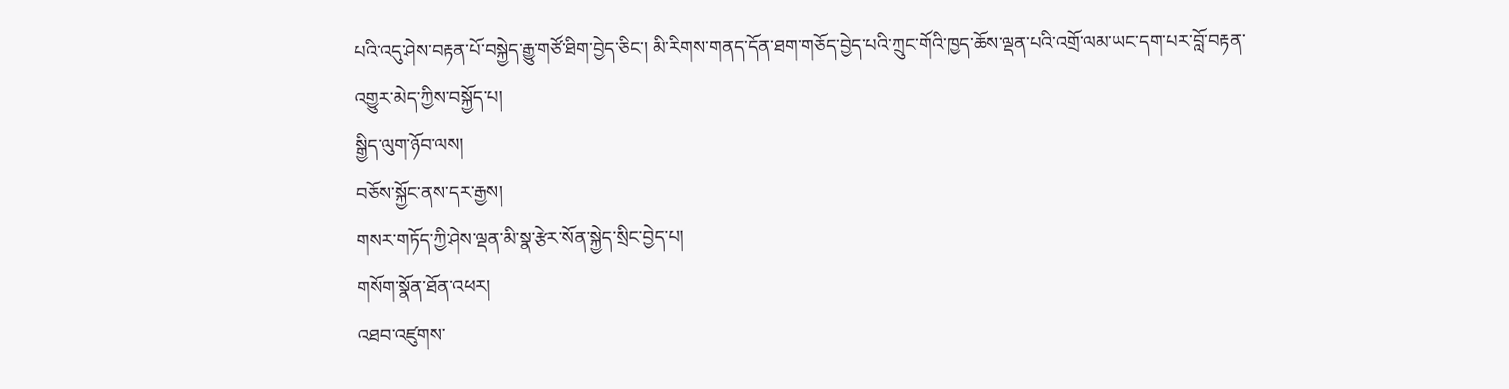པའི་འདུ་ཤེས་བརྟན་པོ་བསྐྱེད་རྒྱུ་གཙོ་ཐིག་བྱེད་ཅིང་། མི་རིགས་གནད་དོན་ཐག་གཅོད་བྱེད་པའི་ཀྲུང་གོའི་ཁྱད་ཆོས་ལྡན་པའི་འགྲོ་ལམ་ཡང་དག་པར་བློ་བརྟན་འགྱུར་མེད་ཀྱིས་བསྐྱོད་པ།
སྒྱིད་ལུག་ཉོབ་ལས།
བཅོས་སྐྱོང་ནས་དར་རྒྱས།
གསར་གཏོད་ཀྱི་ཤེས་ལྡན་མི་སྣ་རྩེར་སོན་སྐྱེད་སྲིང་བྱེད་པ།
གསོག་སྣོན་ཐོན་འཕར།
འཐབ་འཛུགས་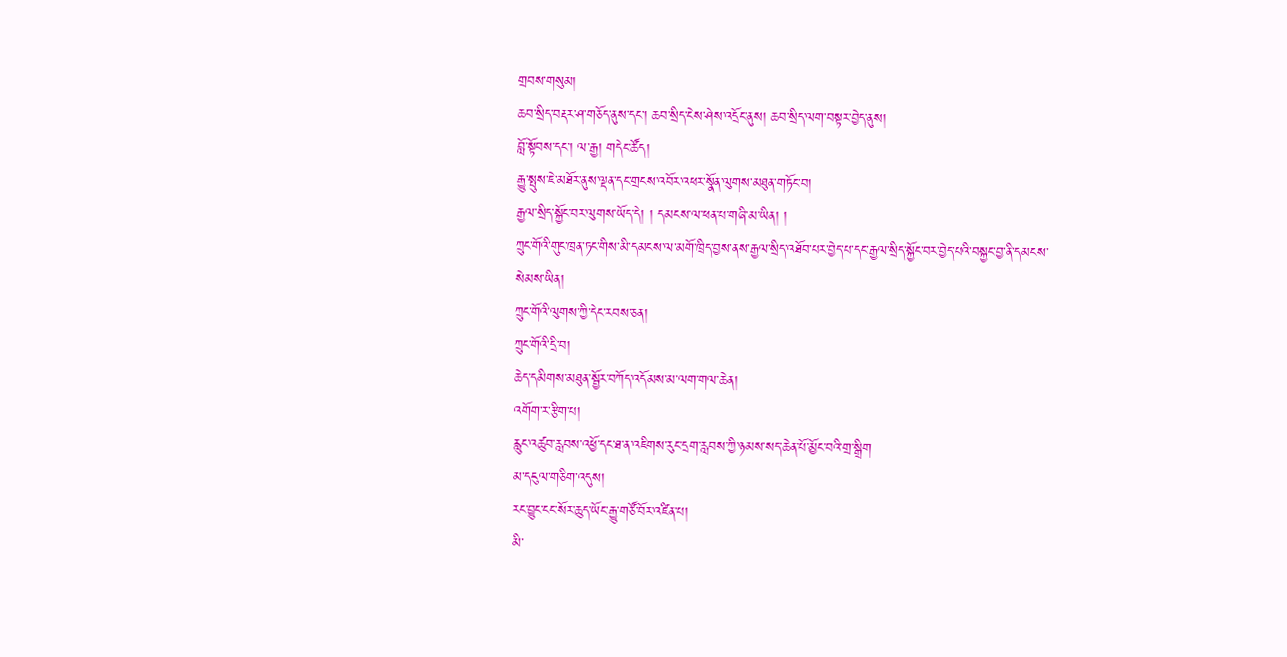གྲབས་གསུམ།
ཆབ་སྲིད་བརྡར་ཤ་གཅོད་ནུས་དང་། ཆབ་སྲིད་ངེས་ཤེས་འདྲོང་ནུས། ཆབ་སྲིད་ལག་བསྟར་བྱེད་ནུས།
བློ་སྟོབས་དང་། ལ་རྒྱ། གདེང་ཚོད།
རྒྱུ་སྤུས་ཇེ་མཐོར་ནུས་ལྡན་དང་གྲངས་འབོར་འཕར་སྣོན་ལུགས་མཐུན་གཏོང་བ།
རྒྱལ་སྲིད་སྐྱོང་བར་ལུགས་ཡོད་དེ། ། དམངས་ལ་ཕན་པ་གཞི་མ་ཡིན། །
ཀྲུང་གོའི་གུང་ཁྲན་ཏང་གིས་མི་དམངས་ལ་མགོ་ཁྲིད་བྱས་ནས་རྒྱལ་སྲིད་འཐོབ་པར་བྱེད་པ་དང་རྒྱལ་སྲིད་སྐྱོང་བར་བྱེད་པའི་བསྐྱང་བྱ་ནི་དམངས་སེམས་ཡིན།
ཀྲུང་གོའི་ལུགས་ཀྱི་དེང་རབས་ཅན།
ཀྲུང་གོའི་དྲི་བ།
ཆེད་དམིགས་མཐུན་སྦྱོར་བཀོད་འདོམས་མ་ལག་གལ་ཆེན།
འགོག་ར་རྩིག་པ།
རླུང་འཚུབ་རླབས་འཕྱོ་དང་ཐ་ན་འཇིགས་རུང་དྲག་རླབས་ཀྱི་ཉམས་སད་ཆེན་པོ་མྱོང་བའི་གྲ་སྒྲིག
མ་དངུལ་གཅིག་འདུས།
རང་བྱུང་ངང་སོར་ཆུད་ཡོང་རྒྱུ་གཙོ་བོར་འཛིན་པ།
མི་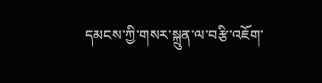དམངས་ཀྱི་གསར་སྐྲུན་ལ་བརྩི་འཇོག་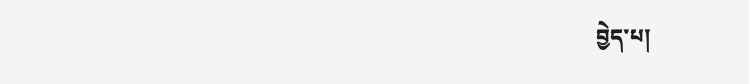བྱེད་པ།